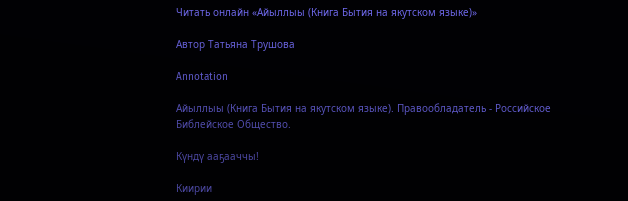Читать онлайн «Айыллыы (Книга Бытия на якутском языке)»

Автор Татьяна Трушова

Annotation

Айыллыы (Книга Бытия на якутском языке). Правообладатель - Российское Библейское Общество.

Күндү ааҕааччы!

Киирии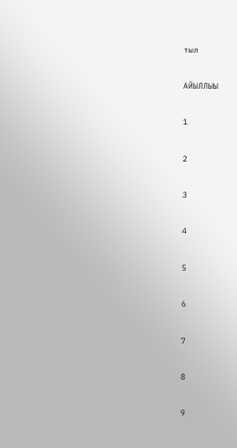тыл

АЙЫЛЛЫЫ

1

2

З

4

5

6

7

8

9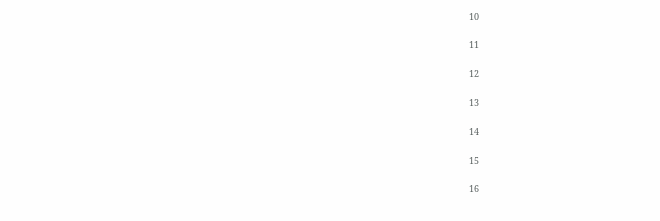10

11

12

13

14

15

16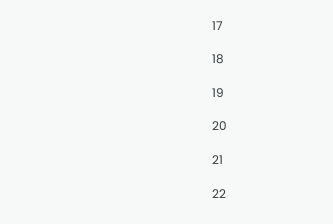17

18

19

20

21

22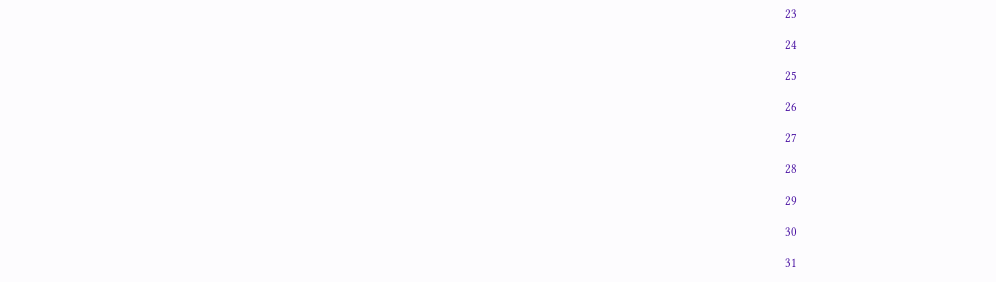23

24

25

26

27

28

29

30

31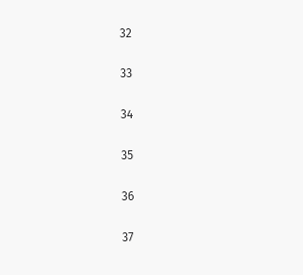32

33

34

35

36

37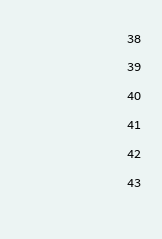38

39

40

41

42

43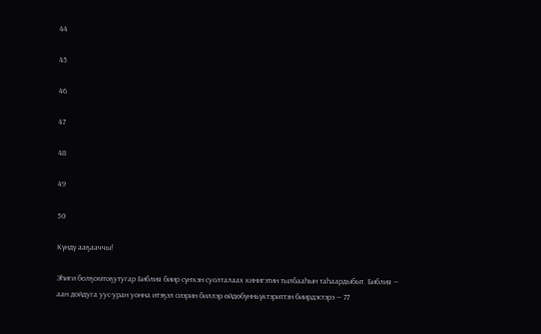44

45

46

47

48

49

50

Күндү ааҕааччы!

Эһиги болҕомтоҕутугар Библия биир сүҥкэн суолталаах кинигэтин тылбааһын таһаардыбыт. Библия — аан дойдуга уус-уран уонна итэҕэл сиэрин биллэр өйдөбүнньүктэриттэн биирдэстэрэ — 77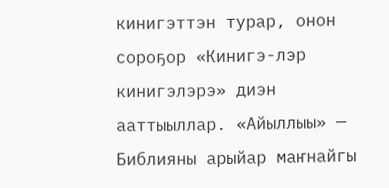кинигэттэн турар, онон сороҕор «Кинигэ-лэр кинигэлэрэ» диэн ааттыыллар. «Айыллыы» — Библияны арыйар маҥнайгы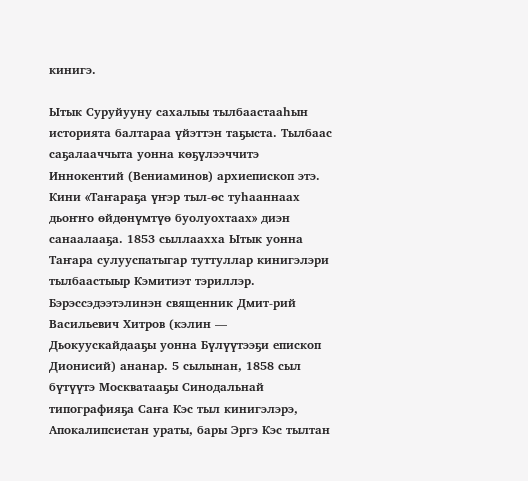кинигэ.

Ытык Суруйууну сахалыы тылбаастааһын историята балтараа үйэттэн таҕыста. Тылбаас саҕалааччыта уонна көҕүлээччитэ Иннокентий (Вениаминов) архиепископ этэ. Кини «Таҥараҕа үҥэр тыл-өс туһааннаах дьоҥҥо өйдөнүмтүө буолуохтаах» диэн санаалааҕа. 1853 сыллаахха Ытык уонна Таҥара сулууспатыгар туттуллар кинигэлэри тылбаастыыр Кэмитиэт тэриллэр. Бэрэссэдээтэлинэн священник Дмит-рий Васильевич Хитров (кэлин — Дьокуускайдааҕы уонна Бүлүүтээҕи епископ Дионисий) ананар. 5 сылынан, 1858 сыл бүтүүтэ Москватааҕы Синодальнай типографияҕа Саҥа Кэс тыл кинигэлэрэ, Апокалипсистан ураты, бары Эргэ Кэс тылтан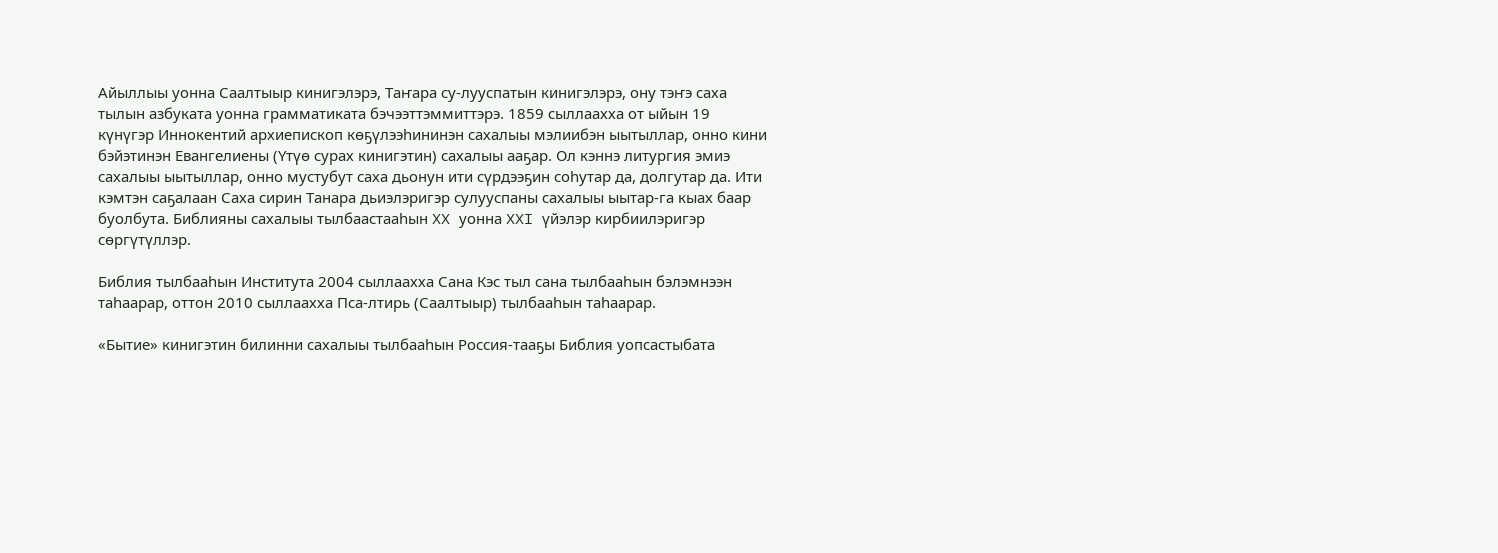Айыллыы уонна Саалтыыр кинигэлэрэ, Таҥара су-лууспатын кинигэлэрэ, ону тэҥэ саха тылын азбуката уонна грамматиката бэчээттэммиттэрэ. 1859 сыллаахха от ыйын 19 күнүгэр Иннокентий архиепископ көҕүлээһининэн сахалыы мэлиибэн ыытыллар, онно кини бэйэтинэн Евангелиены (Үтүө сурах кинигэтин) сахалыы ааҕар. Ол кэннэ литургия эмиэ сахалыы ыытыллар, онно мустубут саха дьонун ити сүрдээҕин соһутар да, долгутар да. Ити кэмтэн саҕалаан Саха сирин Танара дьиэлэригэр сулууспаны сахалыы ыытар-га кыах баар буолбута. Библияны сахалыы тылбаастааһын XX уонна XXI үйэлэр кирбиилэригэр сөргүтүллэр.

Библия тылбааһын Института 2004 сыллаахха Сана Кэс тыл сана тылбааһын бэлэмнээн таһаарар, оттон 2010 сыллаахха Пса-лтирь (Саалтыыр) тылбааһын таһаарар.

«Бытие» кинигэтин билинни сахалыы тылбааһын Россия-тааҕы Библия уопсастыбата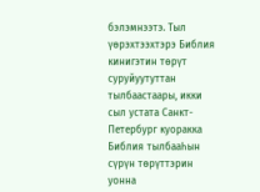бэлэмнээтэ. Тыл үөрэхтээхтэрэ Библия кинигэтин төрүт суруйуутуттан тылбаастаары, икки сыл устата Санкт-Петербург куоракка Библия тылбааһын сүрүн төрүттэрин уонна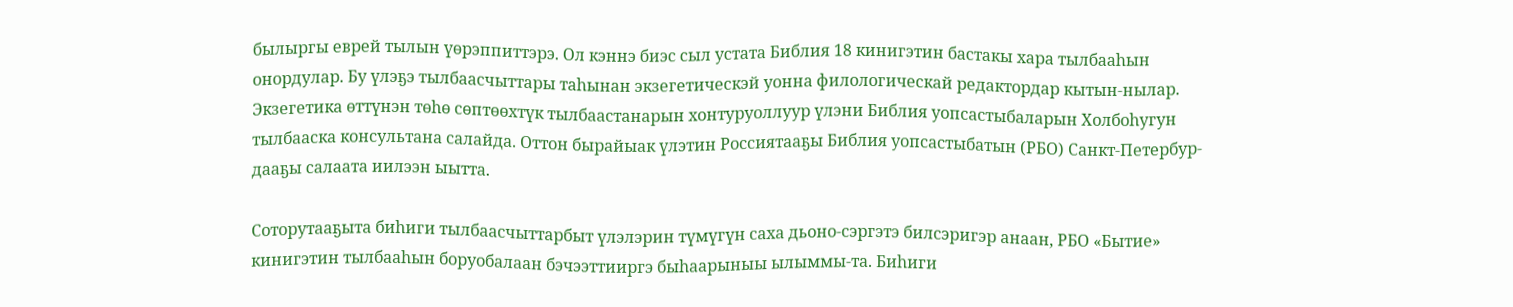былыргы еврей тылын үөрэппиттэрэ. Ол кэннэ биэс сыл устата Библия 18 кинигэтин бастакы хара тылбааһын онордулар. Бу үлэҕэ тылбаасчыттары таһынан экзегетическэй уонна филологическай редактордар кытын-нылар. Экзегетика өттүнэн төһө сөптөөхтүк тылбаастанарын хонтуруоллуур үлэни Библия уопсастыбаларын Холбоһугун тылбааска консультана салайда. Оттон бырайыак үлэтин Россиятааҕы Библия уопсастыбатын (РБО) Санкт-Петербур-дааҕы салаата иилээн ыытта.

Соторутааҕыта биһиги тылбаасчыттарбыт үлэлэрин түмүгүн саха дьоно-сэргэтэ билсэригэр анаан, РБО «Бытие» кинигэтин тылбааһын боруобалаан бэчээттииргэ быһаарыныы ылыммы-та. Биһиги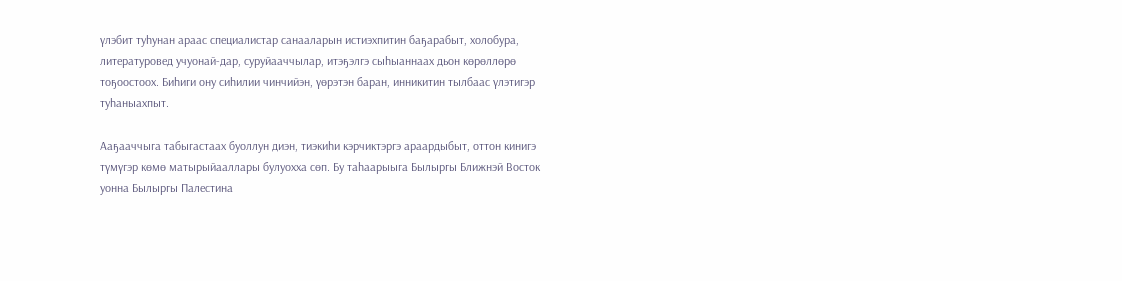үлэбит туһунан араас специалистар санааларын истиэхпитин баҕарабыт, холобура, литературовед учуонай-дар, суруйааччылар, итэҕэлгэ сыһыаннаах дьон көрөллөрө тоҕоостоох. Биһиги ону сиһилии чинчийэн, үөрэтэн баран, инникитин тылбаас үлэтигэр туһаныахпыт.

Ааҕааччыга табыгастаах буоллун диэн, тиэкиһи кэрчиктэргэ араардыбыт, оттон кинигэ түмүгэр көмө матырыйааллары булуохха сөп. Бу таһаарыыга Былыргы Ближнэй Восток уонна Былыргы Палестина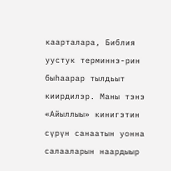каарталара, Библия уустук терминнэ-рин быһаарар тылдьыт киирдилэр. Маны тэнэ «Айыллыы» кинигэтин сүрүн санаатын уонна салааларын наардыыр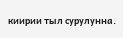киирии тыл сурулунна.